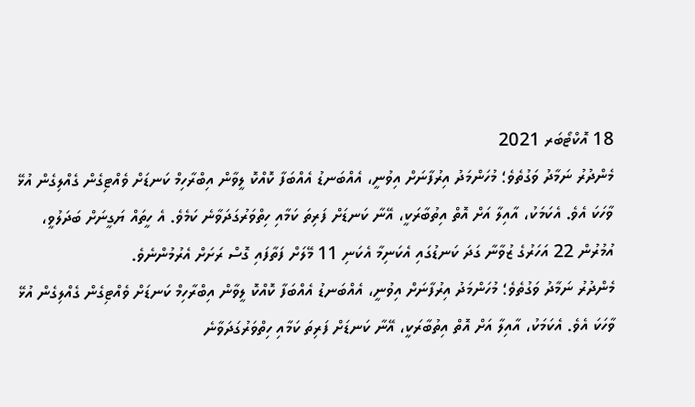18 އޮކްޓޯބަރ 2021
މެންދުރު ނަމާދު ވަގުތެވެ؛ މުހަންމަދު އިރުފާނަށް އިވުނީ، އެއްބަނޑު އެއްބަފާ ކޮއްކޮ ލީވާން އިބްރާހިމް ކަނޑަށް ވެއްޓިގެން ގެއްލިގެން އުޅޭ ވާހަކަ އެވެ. އެކަމަކު، އާއިލާ އަށް އޮތް އިތުބާރަކީ، އޭނާ ކަނޑަށް ފަރިތަ ކަމާއި ހިތްވަރުގަދަވާނެ ކަމެވެ. އެ ހީތައް ޔަގީނަށް ބަދަލުވީ، އުމުރުން 22 އަހަރުގެ ޒުވާނާ ގަދަ ކަނޑުގައި އެކަނިމާ އެކަނި 11 މޭލަށް ފަތާފައި ގޮސް ރަށަށް އެރުމުންނެވެ.
މެންދުރު ނަމާދު ވަގުތެވެ؛ މުހަންމަދު އިރުފާނަށް އިވުނީ، އެއްބަނޑު އެއްބަފާ ކޮއްކޮ ލީވާން އިބްރާހިމް ކަނޑަށް ވެއްޓިގެން ގެއްލިގެން އުޅޭ ވާހަކަ އެވެ. އެކަމަކު، އާއިލާ އަށް އޮތް އިތުބާރަކީ، އޭނާ ކަނޑަށް ފަރިތަ ކަމާއި ހިތްވަރުގަދަވާނެ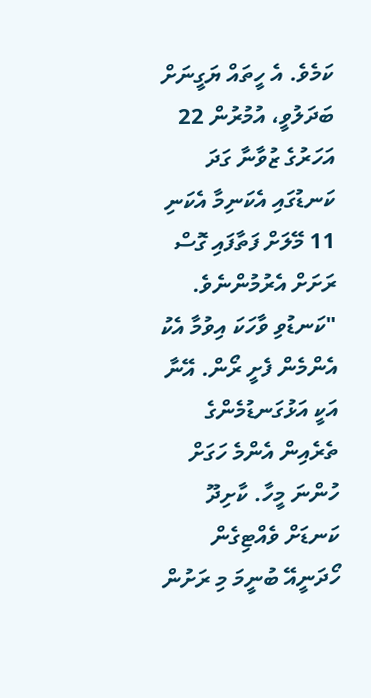ކަމެވެ. އެ ހީތައް ޔަގީނަށް ބަދަލުވީ، އުމުރުން 22 އަހަރުގެ ޒުވާނާ ގަދަ ކަނޑުގައި އެކަނިމާ އެކަނި 11 މޭލަށް ފަތާފައި ގޮސް ރަށަށް އެރުމުންނެވެ.
"ކަނޑުވި ވާހަކަ އިވުމާ އެކު އެންމެން ފެށީ ރޯން. އޭނާ އަކީ އަޅުގަނޑުމެންގެ ތެރެއިން އެންމެ ހަގަށް ހުންނަ މީހާ. ކާށިދޫ ކަނޑަށް ވެއްޓިގެން ހޯދަނީއޭ ބުނީމަ މި ރަށުން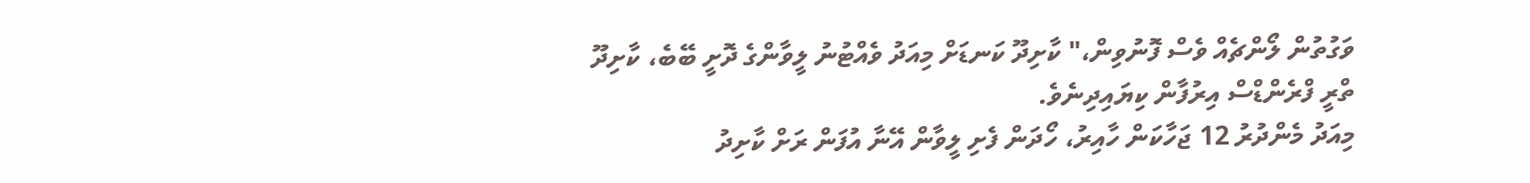ވަގުތުން ލޯންޗެއް ވެސް ފޮނުވިން،" ކާށިދޫ ކަނޑަށް މިއަދު ވެއްޓުނު ލީވާންގެ ދޮށީ ބޭބެ، ކާށިދޫ ތްރީ ފްރެންޑްސް އިރުފާން ކިޔައިދިނެވެ.
މިއަދު މެންދުރު 12 ޖަހާކަން ހާއިރު، ހޯދަން ފެށި ލީވާން އޭނާ އުފަން ރަށް ކާށިދު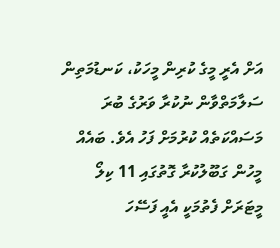އަށް އެރީ މީގެ ކުރިން މީހަކު، ކަނޑުމަތިން ސަލާމަތްވާން ނުކުރާ ވަރުގެ ބުރަ މަސައްކަތެއް ކުރުމަށް ފަހު އެވެ. ބައެއް މީހުން ގަބޫލުކުރާ ގޮތުގައި 11 ކިލޯ މީޓަރަށް ފެތުމަކީ އެއީ ފަސޭހަ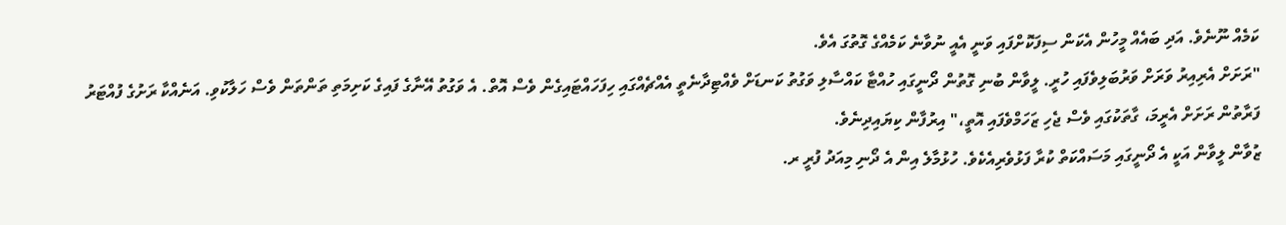ކަމެއް ނޫނެވެ. އަދި ބައެއް މީހުން އެކަން ސިފަކޮށްފައި ވަނީ އެއީ ނުވާނެ ކަމެއްގެ ގޮތުގަ އެވެ.
"ރަށަށް އެރިއިރު ވަރަށް ވަރުބަލިވެފައި ހުރީ. ލީވާން ބުނި ގޮތުން ދޯނީގައި ހުއްޓާ ކައްސާލި ވަގުތު ކަނޑަށް ވެއްޓިދާނެތީ އެއްޗެއްގައި ހިފަހައްޓައިގެން ވެސް އޮތް. އެ ވަގުތު އޭނާގެ ފައިގެ ކަށިމަތި ތަންތަން ވެސް ހަލާކުވި. އަނެއްކާ ރަށުގެ ފުއްޓަރު ފަރާތުން ރަށަށް އެރީމަ، ގާތަކުގައި ވެސް ޖެހި ޒަހަމްވެފައި އޮތީ،" އިރުފާން ކިޔައިދިނެވެ.
ޒުވާން ލީވާން އަކީ އެ ދޯނީގައި މަސައްކަތް ކުރާ ފަޅުވެރިއެކެވެ. ހުޅުމާލެ އިން އެ ދޯނި މިއަދު ފުރީ ރ.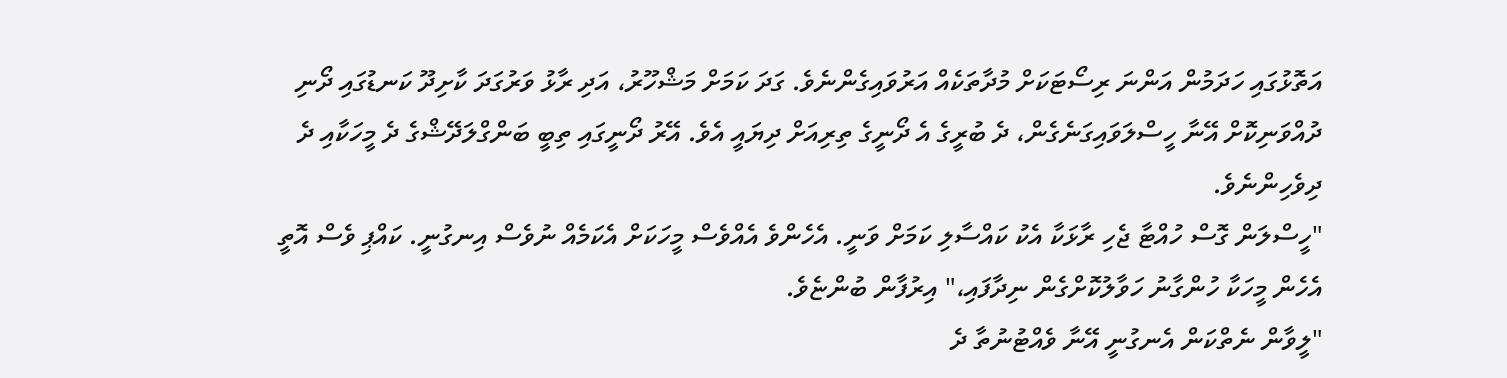އަތޮޅުގައި ހަދަމުން އަންނަ ރިސޯޓަކަށް މުދާތަކެއް އަރުވައިގެންނެވެ. ގަދަ ކަމަށް މަޝްހޫރު، އަދި ރާޅު ވަރުގަދަ ކާށިދޫ ކަނޑުގައި ދޯނި ދުއްވަނިކޮށް އޭނާ ހީސްލަވައިގަނެގެން، ދެ ބުރީގެ އެ ދޯނީގެ ތިރިއަށް ދިޔައީ އެވެ. އޭރު ދޯނީގައި ތިބީ ބަންގްލަދޭޝްގެ ދެ މީހަކާއި ދެ ދިވެހިންނެވެ.
"ހީސްލަން ގޮސް ހުއްޓާ ޖެހި ރާޅަކާ އެކު ކައްސާލި ކަމަށް ވަނީ. އެހެންވެ އެއްވެސް މީހަކަށް އެކަމެއް ނުވެސް އިނގުނީ. ކައްޕި ވެސް އޮތީ އެހެން މީހަކާ ހުންގާނު ހަވާލުކޮށްގެން ނިދާފައި،" އިރުފާން ބުންޏެވެ.
"ލީވާން ނެތްކަން އެނގުނީ އޭނާ ވެއްޓުނުތާ ދެ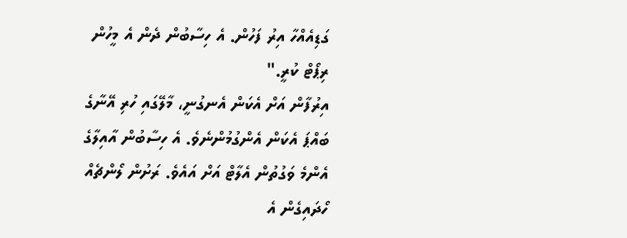ގަޑިއެއްހާ އިރު ފަހުން. އެ ހިސާބުން ދެން އެ މީހުން ރިޕޯޓް ކުރީ."
އިރުފާން އަށް އެކަން އެނގުނީ، މާލޭގައި ހުރި އޭނާގެ ބައްޕަ އެކަން އެންގުމުންނެވެ. އެ ހިސާބުން އާއިލާގެ އެންމެ ވަގުތުން އެލާޓް އަށް އައެވެ. ރަށުން ލޯންޗެއް ހޯދައިގެން އެ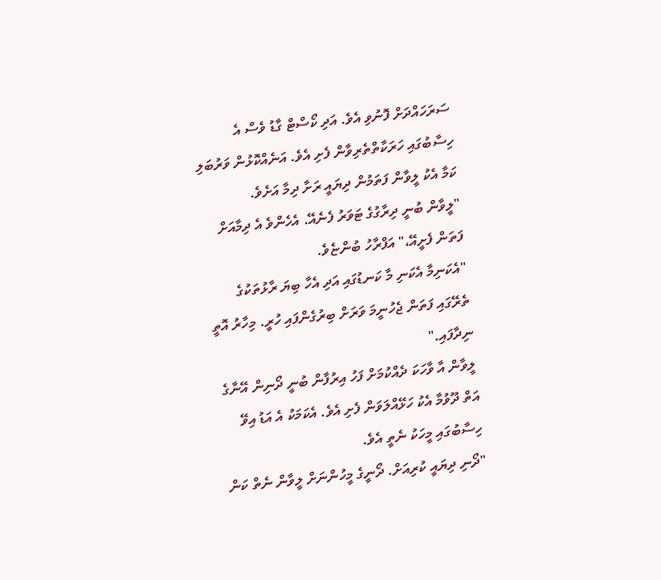ސަރަހައްދަށް ފޮނުވި އެވެ. އަދި ކޯސްޓް ގާޑު ވެސް އެ ހިސާބުގައި ހަރަކާތްތެރިވާން ފެށި އެވެ. އަނެއްކޮޅުން ވަރުބަލި ކަމާ އެކު ލީވާން ފަތަމުން ދިޔައީ ރަށާ ދިމާ އަށެވެ.
"ލީވާން ބުނީ ދިރާގުގެ ޓަވަރު ފެނެއޭ. އެހެންވެ އެ ދިމާއަށް ފަތަން ފެށީއޭ،" އަފްރާހު ބުންޏެވެ.
"އެކަނިމާ އެކަނި މާ ކަނޑުގައި އަދި އެހާ ބިޔަ ރާޅުތަކުގެ ތެރޭގައި ފަތަން ޖެހުނީމަ ވަރަށް ބިރުގެންފައި ހުރީ. މިހާރު އޮތީ ނިދާފައި."
ލީވާން އާ ވާހަކަ ދެއްކުމަށް ފަހު އިރުފާން ބުނީ ދޯނިން އޭނާގެ އަތް ދޫވުމާ އެކު ހަޅޭއްލަވަން ފެށި އެވެ. އެކަމަކު އެ އަޑު އިވޭ ހިސާބުގައި މީހަކު ނެތީ އެވެ.
"ދޯނި ދިޔައީ ކުރިއަށް. ދޯނީގެ މީހުންނަށް ލީވާން ނެތް ކަން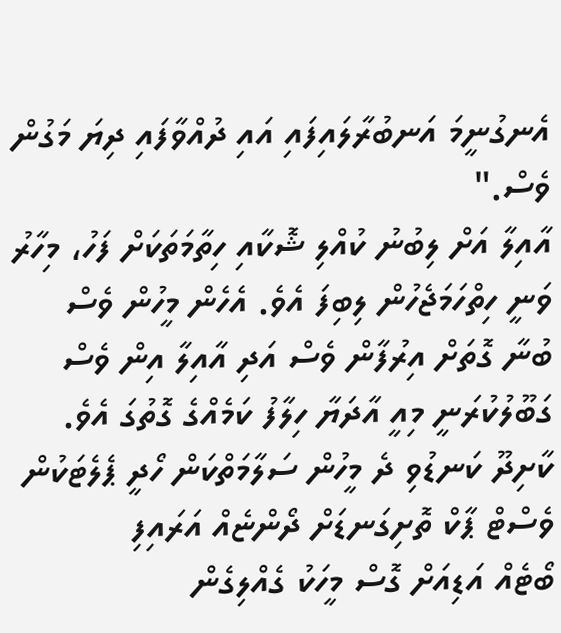އެނގުނީމަ އަނބުރާލައިފައި އައި ދުއްވާފައި ދިޔަ މަގުން ވެސް."
އާއިލާ އަށް ލިބުނު ކުއްލި ޝޮކާއި ހިތާމަތަކަށް ފަހު، މިހާރު ވަނީ ހިތްހަމަޖެހުން ލިބިފަ އެވެ. އެހެން މީހުން ވެސް ބުނާ ގޮތަށް އިރުފާން ވެސް އަދި އާއިލާ އިން ވެސް ގަބޫލުކުރަނީ މިއީ އާދަޔާ ހިލާފު ކަމެއްގެ ގޮތުގަ އެވެ.
ކާށިދޫ ކަނޑުވި ދެ މީހުން ސަލާމަތްކަން ހޯދީ ޕެލެޓަކުން
ވެސްޓް ޕާކް ތޮށިގަނޑަށް ދޯންޏެއް އަރައިފި
ބޯޓެއް އަޑިއަށް ގޮސް މީހަކު ގެއްލިގެން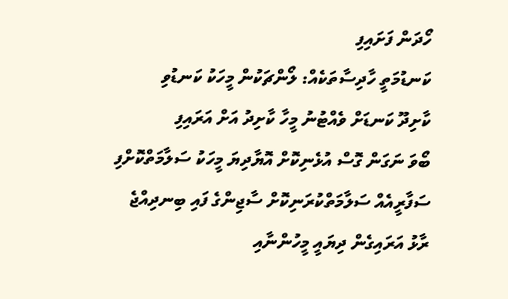ހޯދަން ފަށައިފި
ކަނޑުމަތީ ހާދިސާތަކެއް: ލޯންޗަކުން މީހަކު ކަނޑުވި
ކާށިދޫ ކަނޑަށް ވެއްޓުނު މީހާ ކާށިދު އަށް އަރައިފި
ބޯވަ ނަގަން ގޮސް އުޅެނިކޮށް އޮޔާދިޔަ މީހަކު ސަލާމަތްކޮށްފި
ސަފާރީއެއް ސަލާމަތްކުރަނިކޮށް ސާޖިންގެ ފައި ބިނދިއްޖެ
ރާޅު އަރައިގެން ދިޔައީ މީހުންނާއި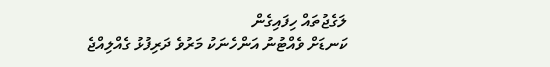ލަގެޖުތައް ހިފައިގެން
ކަނޑަށް ވެއްޓުނު އަންހެނަކު މަރުވެ ދަރިފުޅު ގެއްލިއްޖެ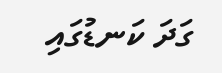ގަދަ ކަނޑުގައި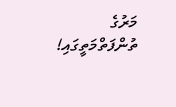މަރުގެ ތުންފަތްމަތީގައި!